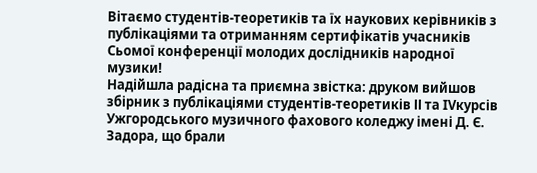Вітаємо студентів-теоретиків та їх наукових керівників з публікаціями та отриманням сертифікатів учасників Сьомої конференції молодих дослідників народної музики!
Надійшла радісна та приємна звістка: друком вийшов збірник з публікаціями студентів-теоретиків ІІ та IVкурсів Ужгородського музичного фахового коледжу імені Д. Є. Задора, що брали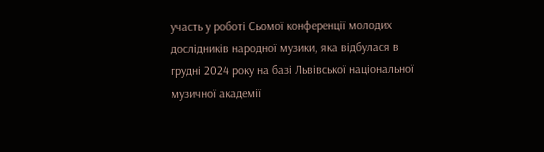участь у роботі Сьомої конференції молодих дослідників народної музики, яка відбулася в грудні 2024 року на базі Львівської національної музичної академії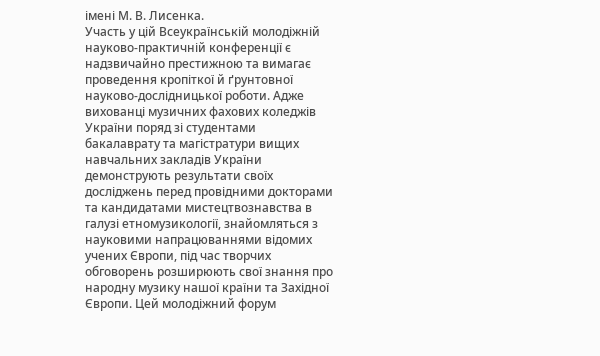імені М. В. Лисенка.
Участь у цій Всеукраїнській молодіжній науково-практичній конференції є надзвичайно престижною та вимагає проведення кропіткої й ґрунтовної науково-дослідницької роботи. Адже вихованці музичних фахових коледжів України поряд зі студентами бакалаврату та магістратури вищих навчальних закладів України демонструють результати своїх досліджень перед провідними докторами та кандидатами мистецтвознавства в галузі етномузикології, знайомляться з науковими напрацюваннями відомих учених Європи, під час творчих обговорень розширюють свої знання про народну музику нашої країни та Західної Європи. Цей молодіжний форум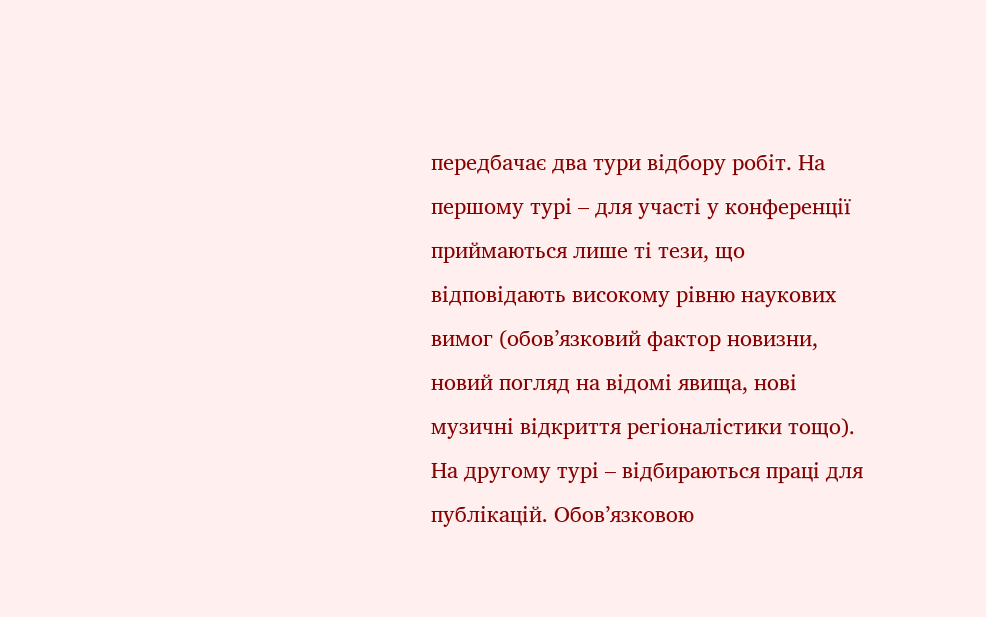передбачає два тури відбору робіт. На першому турі – для участі у конференції приймаються лише ті тези, що відповідають високому рівню наукових вимог (обов’язковий фактор новизни, новий погляд на відомі явища, нові музичні відкриття регіоналістики тощо). На другому турі – відбираються праці для публікацій. Обов’язковою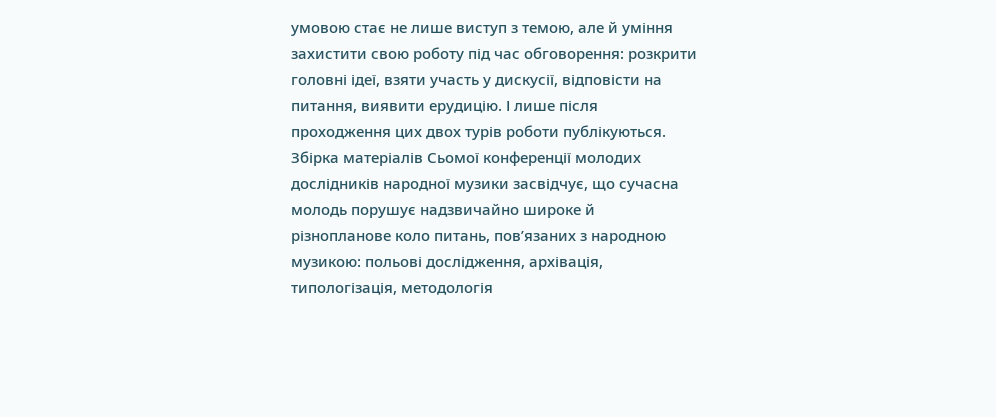умовою стає не лише виступ з темою, але й уміння захистити свою роботу під час обговорення: розкрити головні ідеї, взяти участь у дискусії, відповісти на питання, виявити ерудицію. І лише після проходження цих двох турів роботи публікуються.
Збірка матеріалів Сьомої конференції молодих дослідників народної музики засвідчує, що сучасна молодь порушує надзвичайно широке й різнопланове коло питань, пов’язаних з народною музикою: польові дослідження, архівація, типологізація, методологія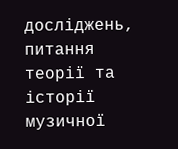досліджень, питання теорії та історії музичної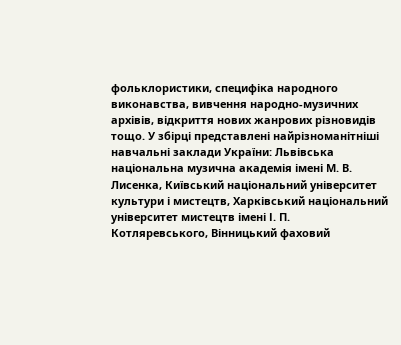фольклористики, специфіка народного виконавства, вивчення народно-музичних архівів, відкриття нових жанрових різновидів тощо. У збірці представлені найрізноманітніші навчальні заклади України: Львівська національна музична академія імені М. В. Лисенка, Київський національний університет культури і мистецтв, Харківський національний університет мистецтв імені І. П. Котляревського, Вінницький фаховий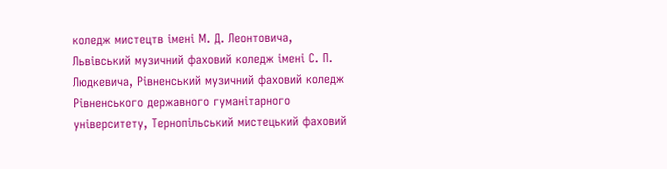коледж мистецтв імені М. Д. Леонтовича, Львівський музичний фаховий коледж імені С. П. Людкевича, Рівненський музичний фаховий коледж Рівненського державного гуманітарного університету, Тернопільський мистецький фаховий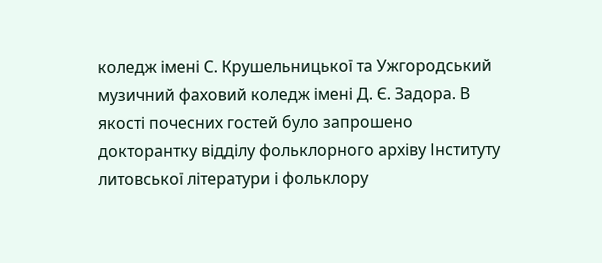коледж імені С. Крушельницької та Ужгородський музичний фаховий коледж імені Д. Є. Задора. В якості почесних гостей було запрошено докторантку відділу фольклорного архіву Інституту литовської літератури і фольклору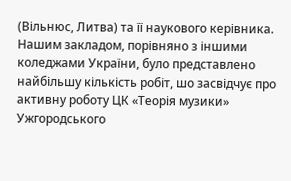(Вільнюс, Литва) та її наукового керівника.
Нашим закладом, порівняно з іншими коледжами України, було представлено найбільшу кількість робіт, шо засвідчує про активну роботу ЦК «Теорія музики» Ужгородського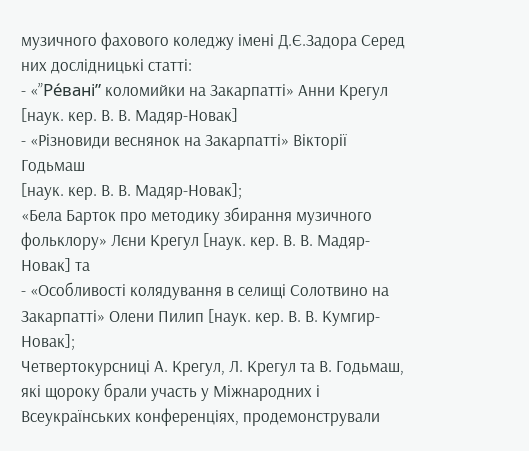музичного фахового коледжу імені Д.Є.Задора Серед них дослідницькі статті:
- «”Ре́вані” коломийки на Закарпатті» Анни Крегул
[наук. кер. В. В. Мадяр-Новак]
- «Різновиди веснянок на Закарпатті» Вікторії Годьмаш
[наук. кер. В. В. Мадяр-Новак];
«Бела Барток про методику збирання музичного фольклору» Лєни Крегул [наук. кер. В. В. Мадяр-Новак] та
- «Особливості колядування в селищі Солотвино на Закарпатті» Олени Пилип [наук. кер. В. В. Кумгир-Новак];
Четвертокурсниці А. Крегул, Л. Крегул та В. Годьмаш, які щороку брали участь у Міжнародних і Всеукраїнських конференціях, продемонстрували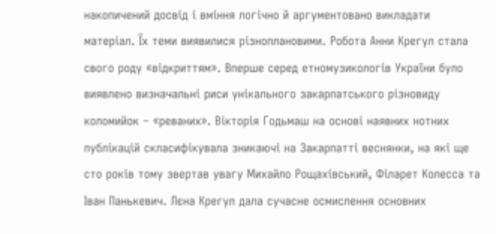накопичений досвід і вміння логічно й аргументовано викладати матеріал. Їх теми виявилися різноплановими. Робота Анни Крегул стала свого роду «відкриттям». Вперше серед етномузикологів України було виявлено визначальні риси унікального закарпатського різновиду коломийок – «реваних». Вікторія Годьмаш на основі наявних нотних публікацій скласифікувала зникаючі на Закарпатті веснянки, на які ще сто років тому звертав увагу Михайло Рощахівський, Філарет Колесса та Іван Панькевич. Лєна Крегул дала сучасне осмислення основних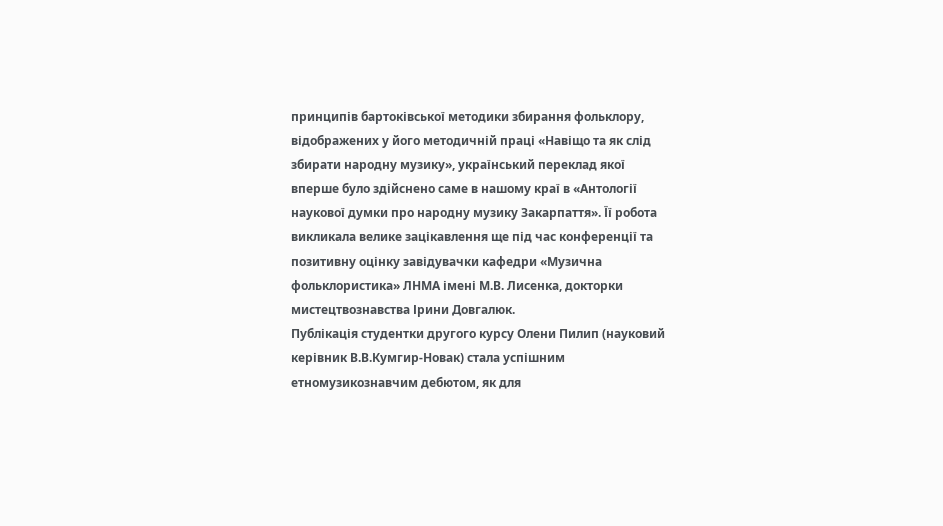принципів бартоківської методики збирання фольклору, відображених у його методичній праці «Навіщо та як слід збирати народну музику», український переклад якої вперше було здійснено саме в нашому краї в «Антології наукової думки про народну музику Закарпаття». Її робота викликала велике зацікавлення ще під час конференції та позитивну оцінку завідувачки кафедри «Музична фольклористика» ЛНМА імені М.В. Лисенка, докторки мистецтвознавства Ірини Довгалюк.
Публікація студентки другого курсу Олени Пилип (науковий керівник В.В.Кумгир-Новак) стала успішним етномузикознавчим дебютом, як для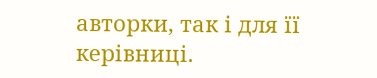авторки, так і для її керівниці.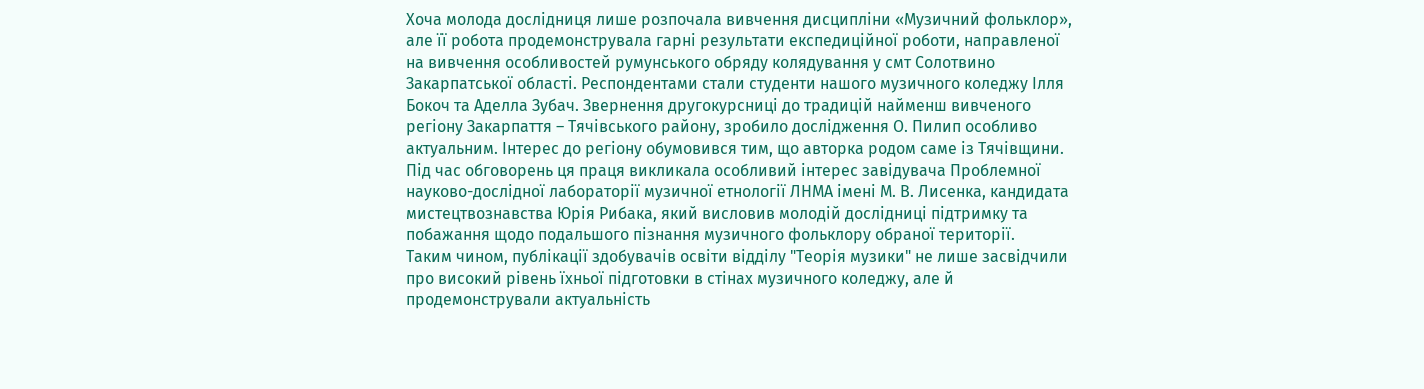Хоча молода дослідниця лише розпочала вивчення дисципліни «Музичний фольклор», але її робота продемонструвала гарні результати експедиційної роботи, направленої на вивчення особливостей румунського обряду колядування у смт Солотвино Закарпатської області. Респондентами стали студенти нашого музичного коледжу Ілля Бокоч та Аделла Зубач. Звернення другокурсниці до традицій найменш вивченого регіону Закарпаття – Тячівського району, зробило дослідження О. Пилип особливо актуальним. Інтерес до регіону обумовився тим, що авторка родом саме із Тячівщини. Під час обговорень ця праця викликала особливий інтерес завідувача Проблемної науково-дослідної лабораторії музичної етнології ЛНМА імені М. В. Лисенка, кандидата мистецтвознавства Юрія Рибака, який висловив молодій дослідниці підтримку та побажання щодо подальшого пізнання музичного фольклору обраної території.
Таким чином, публікації здобувачів освіти відділу "Теорія музики" не лише засвідчили про високий рівень їхньої підготовки в стінах музичного коледжу, але й продемонстрували актуальність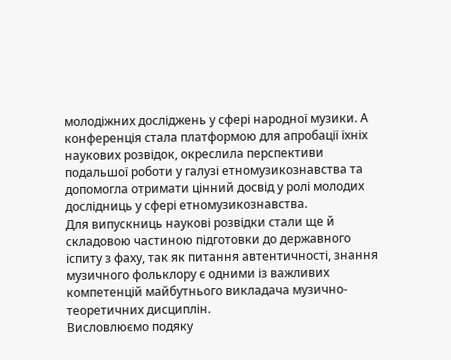молодіжних досліджень у сфері народної музики. А конференція стала платформою для апробації їхніх наукових розвідок, окреслила перспективи подальшої роботи у галузі етномузикознавства та допомогла отримати цінний досвід у ролі молодих дослідниць у сфері етномузикознавства.
Для випускниць наукові розвідки стали ще й складовою частиною підготовки до державного іспиту з фаху, так як питання автентичності, знання музичного фольклору є одними із важливих компетенцій майбутнього викладача музично-теоретичних дисциплін.
Висловлюємо подяку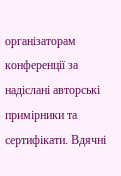організаторам конференції за надіслані авторські примірники та сертифікати. Вдячні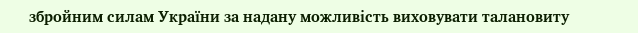збройним силам України за надану можливість виховувати талановиту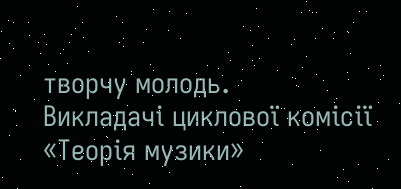творчу молодь.
Викладачі циклової комісії «Теорія музики»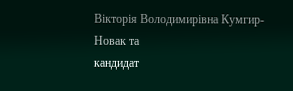Вікторія Володимирівна Кумгир-Новак та
кандидат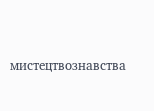мистецтвознавства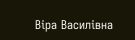Віра Василівна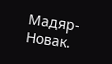Мадяр-Новак.